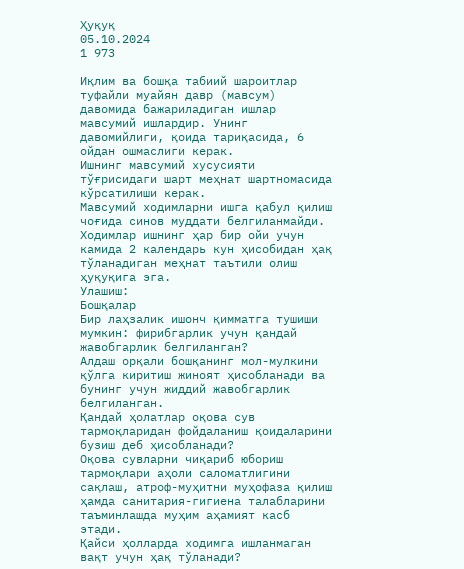Ҳуқуқ
05.10.2024
1 973

Иқлим ва бошқа табиий шароитлар туфайли муайян давр (мавсум) давомида бажариладиган ишлар мавсумий ишлардир. Унинг давомийлиги, қоида тариқасида, 6 ойдан ошмаслиги керак.
Ишнинг мавсумий хусусияти тўғрисидаги шарт меҳнат шартномасида кўрсатилиши керак.
Мавсумий ходимларни ишга қабул қилиш чоғида синов муддати белгиланмайди. Ходимлар ишнинг ҳар бир ойи учун камида 2 календарь кун ҳисобидан ҳақ тўланадиган меҳнат таътили олиш ҳуқуқига эга.
Улашиш:
Бошқалар
Бир лаҳзалик ишонч қимматга тушиши мумкин: фирибгарлик учун қандай жавобгарлик белгиланган?
Алдаш орқали бошқанинг мол-мулкини қўлга киритиш жиноят ҳисобланади ва бунинг учун жиддий жавобгарлик белгиланган.
Қандай ҳолатлар оқова сув тармоқларидан фойдаланиш қоидаларини бузиш деб ҳисобланади?
Оқова сувларни чиқариб юбориш тармоқлари аҳоли саломатлигини сақлаш, атроф-муҳитни муҳофаза қилиш ҳамда санитария-гигиена талабларини таъминлашда муҳим аҳамият касб этади.
Қайси ҳолларда ходимга ишланмаган вақт учун ҳақ тўланади?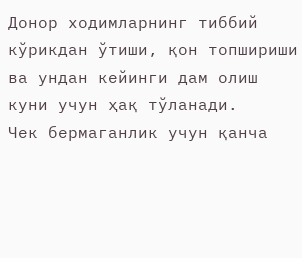Донор ходимларнинг тиббий кўрикдан ўтиши, қон топшириши ва ундан кейинги дам олиш куни учун ҳақ тўланади.
Чек бермаганлик учун қанча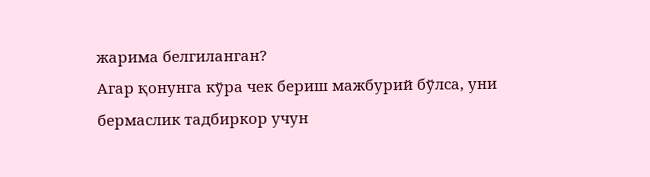жарима белгиланган?
Агар қонунга кўра чек бериш мажбурий бўлса, уни бермаслик тадбиркор учун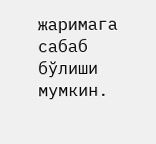жаримага сабаб бўлиши мумкин.